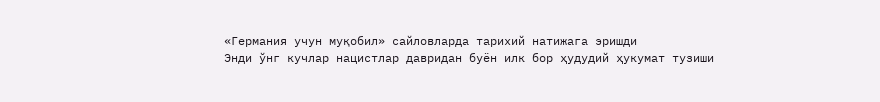«Германия учун муқобил» сайловларда тарихий натижага эришди
Энди ўнг кучлар нацистлар давридан буён илк бор ҳудудий ҳукумат тузиши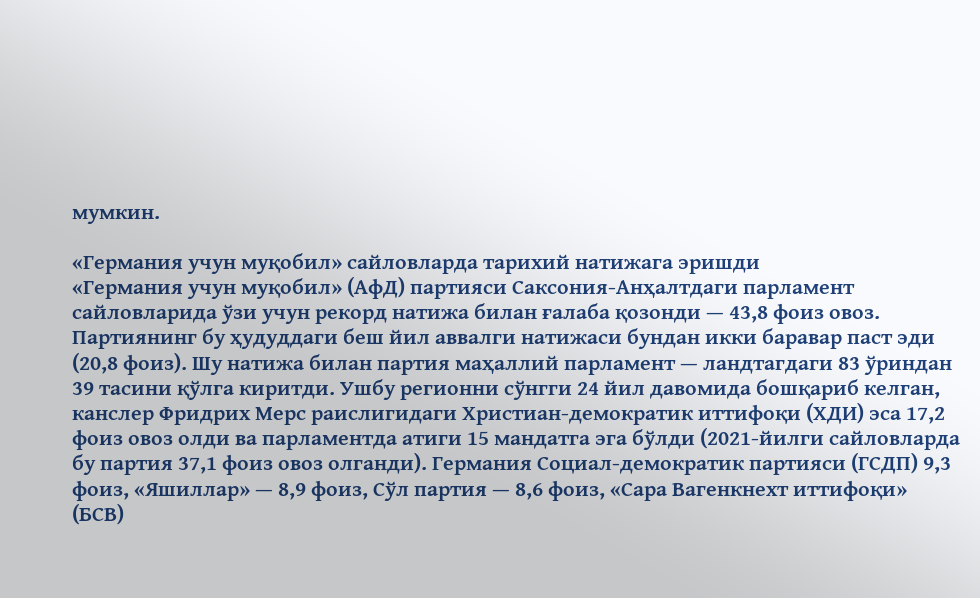мумкин.

«Германия учун муқобил» сайловларда тарихий натижага эришди
«Германия учун муқобил» (АфД) партияси Саксония-Анҳалтдаги парламент сайловларида ўзи учун рекорд натижа билан ғалаба қозонди — 43,8 фоиз овоз. Партиянинг бу ҳудуддаги беш йил аввалги натижаси бундан икки баравар паст эди (20,8 фоиз). Шу натижа билан партия маҳаллий парламент — ландтагдаги 83 ўриндан 39 тасини қўлга киритди. Ушбу регионни сўнгги 24 йил давомида бошқариб келган, канслер Фридрих Мерс раислигидаги Христиан-демократик иттифоқи (ХДИ) эса 17,2 фоиз овоз олди ва парламентда атиги 15 мандатга эга бўлди (2021-йилги сайловларда бу партия 37,1 фоиз овоз олганди). Германия Социал-демократик партияси (ГСДП) 9,3 фоиз, «Яшиллар» — 8,9 фоиз, Сўл партия — 8,6 фоиз, «Сара Вагенкнехт иттифоқи» (БСВ)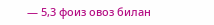— 5,3 фоиз овоз билан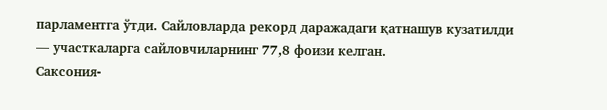парламентга ўтди. Сайловларда рекорд даражадаги қатнашув кузатилди — участкаларга сайловчиларнинг 77,8 фоизи келган.
Саксония-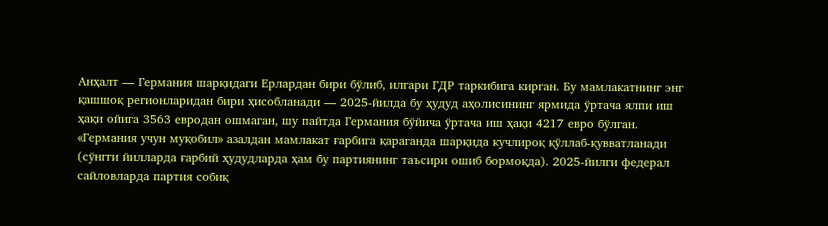Анҳалт — Германия шарқидаги Ерлардан бири бўлиб, илгари ГДР таркибига кирган. Бу мамлакатнинг энг қашшоқ регионларидан бири ҳисобланади — 2025-йилда бу ҳудуд аҳолисининг ярмида ўртача ялпи иш ҳақи ойига 3563 евродан ошмаган, шу пайтда Германия бўйича ўртача иш ҳақи 4217 евро бўлган.
«Германия учун муқобил» азалдан мамлакат ғарбига қараганда шарқида кучлироқ қўллаб-қувватланади (сўнгги йилларда ғарбий ҳудудларда ҳам бу партиянинг таъсири ошиб бормоқда). 2025-йилги федерал сайловларда партия собиқ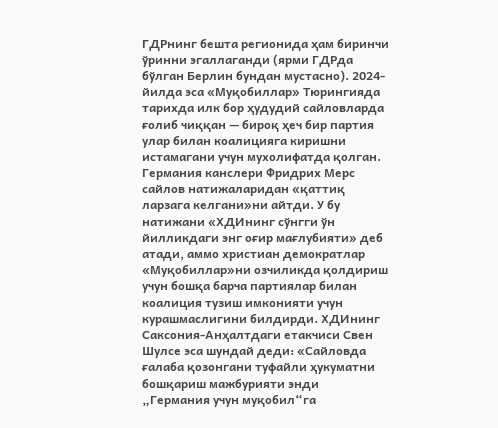ГДРнинг бешта регионида ҳам биринчи ўринни эгаллаганди (ярми ГДРда бўлган Берлин бундан мустасно). 2024-йилда эса «Муқобиллар» Тюрингияда тарихда илк бор ҳудудий сайловларда ғолиб чиққан — бироқ ҳеч бир партия улар билан коалицияга киришни истамагани учун мухолифатда қолган.
Германия канслери Фридрих Мерс сайлов натижаларидан «қаттиқ ларзага келгани»ни айтди. У бу натижани «ХДИнинг сўнгги ўн йилликдаги энг оғир мағлубияти» деб атади, аммо христиан демократлар «Муқобиллар»ни озчиликда қолдириш учун бошқа барча партиялар билан коалиция тузиш имконияти учун курашмаслигини билдирди. ХДИнинг Саксония-Анҳалтдаги етакчиси Свен Шулсе эса шундай деди: «Сайловда ғалаба қозонгани туфайли ҳукуматни бошқариш мажбурияти энди „Германия учун муқобил“га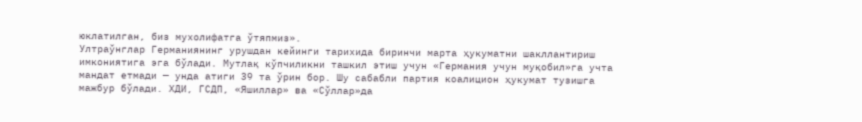юклатилган, биз мухолифатга ўтяпмиз».
Ултраўнглар Германиянинг урушдан кейинги тарихида биринчи марта ҳукуматни шакллантириш имкониятига эга бўлади. Мутлақ кўпчиликни ташкил этиш учун «Германия учун муқобил»га учта мандат етмади — унда атиги 39 та ўрин бор. Шу сабабли партия коалицион ҳукумат тузишга мажбур бўлади. ХДИ, ГСДП, «Яшиллар» ва «Сўллар»да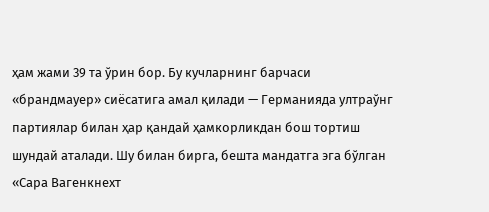ҳам жами 39 та ўрин бор. Бу кучларнинг барчаси «брандмауер» сиёсатига амал қилади — Германияда ултраўнг партиялар билан ҳар қандай ҳамкорликдан бош тортиш шундай аталади. Шу билан бирга, бешта мандатга эга бўлган «Сара Вагенкнехт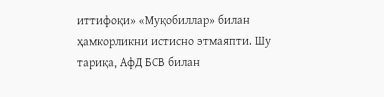иттифоқи» «Муқобиллар» билан ҳамкорликни истисно этмаяпти. Шу тариқа, АфД БСВ билан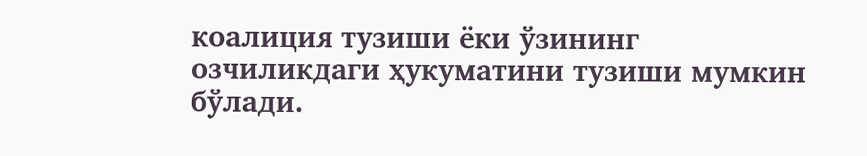коалиция тузиши ёки ўзининг озчиликдаги ҳукуматини тузиши мумкин бўлади.